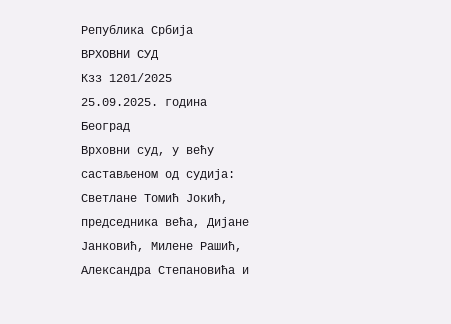Република Србија
ВРХОВНИ СУД
Кзз 1201/2025
25.09.2025. година
Београд
Врховни суд, у већу састављеном од судија: Светлане Томић Јокић, председника већа, Дијане Јанковић, Милене Рашић, Александра Степановића и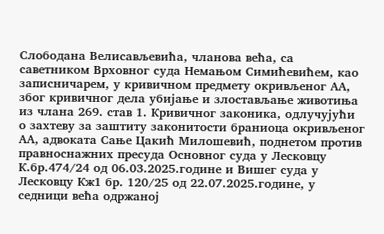Слободана Велисављевића, чланова већа, са саветником Врховног суда Немањом Симићевићем, као записничарем, у кривичном предмету окривљеног АА, због кривичног дела убијање и злостављање животиња из члана 269. став 1. Кривичног законика, одлучујући о захтеву за заштиту законитости браниоца окривљеног АА, адвоката Сање Цакић Милошевић, поднетом против правноснажних пресуда Основног суда у Лесковцу К.бр.474/24 од 06.03.2025.године и Вишег суда у Лесковцу Кж1 бр. 120/25 од 22.07.2025.године, у седници већа одржаној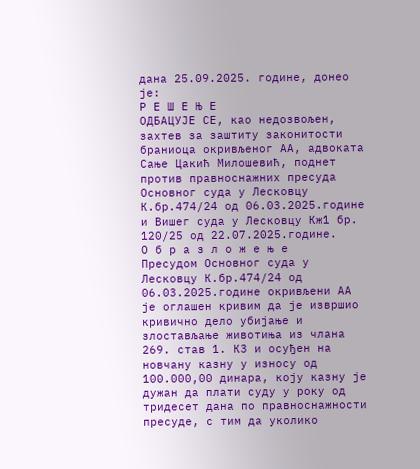дана 25.09.2025. године, донео је:
Р Е Ш Е Њ Е
ОДБАЦУЈЕ СЕ, као недозвољен, захтев за заштиту законитости браниоца окривљеног АА, адвоката Сање Цакић Милошевић, поднет против правноснажних пресуда Основног суда у Лесковцу К.бр.474/24 од 06.03.2025.године и Вишег суда у Лесковцу Кж1 бр. 120/25 од 22.07.2025.године.
О б р а з л о ж е њ е
Пресудом Основног суда у Лесковцу К.бр.474/24 од 06.03.2025.године окривљени АА је оглашен кривим да је извршио кривично дело убијање и злостављање животиња из члана 269. став 1. КЗ и осуђен на новчану казну у износу од 100.000,00 динара, коју казну је дужан да плати суду у року од тридесет дана по правноснажности пресуде, с тим да уколико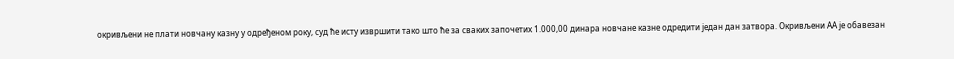окривљени не плати новчану казну у одређеном року, суд ће исту извршити тако што ће за сваких започетих 1.000,00 динара новчане казне одредити један дан затвора. Окривљени АА је обавезан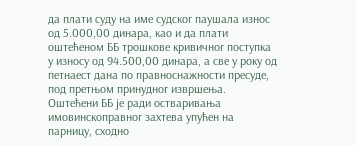да плати суду на име судског паушала износ од 5.000,00 динара, као и да плати оштећеном ББ трошкове кривичног поступка у износу од 94.500,00 динара, а све у року од петнаест дана по правноснажности пресуде, под претњом принудног извршења. Оштећени ББ је ради остваривања имовинскоправног захтева упућен на парницу, сходно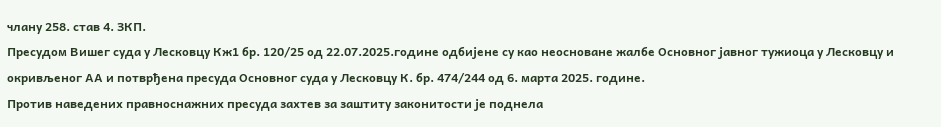члану 258. став 4. ЗКП.
Пресудом Вишег суда у Лесковцу Кж1 бр. 120/25 од 22.07.2025.године одбијене су као неосноване жалбе Основног јавног тужиоца у Лесковцу и окривљеног АА и потврђена пресуда Основног суда у Лесковцу К. бр. 474/244 од 6. марта 2025. године.
Против наведених правноснажних пресуда захтев за заштиту законитости је поднела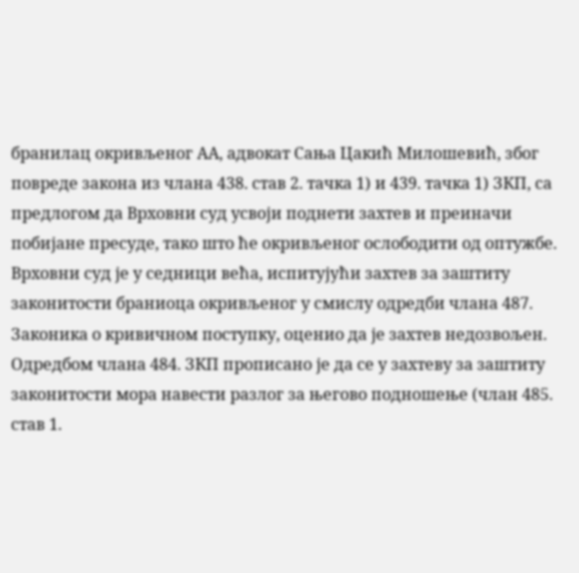бранилац окривљеног АА, адвокат Сања Цакић Милошевић, због повреде закона из члана 438. став 2. тачка 1) и 439. тачка 1) ЗКП, са предлогом да Врховни суд усвоји поднети захтев и преиначи побијане пресуде, тако што ће окривљеног ослободити од оптужбе.
Врховни суд је у седници већа, испитујући захтев за заштиту законитости браниоца окривљеног у смислу одредби члана 487. Законика о кривичном поступку, оценио да је захтев недозвољен.
Одредбом члана 484. ЗКП прописано је да се у захтеву за заштиту законитости мора навести разлог за његово подношење (члан 485. став 1.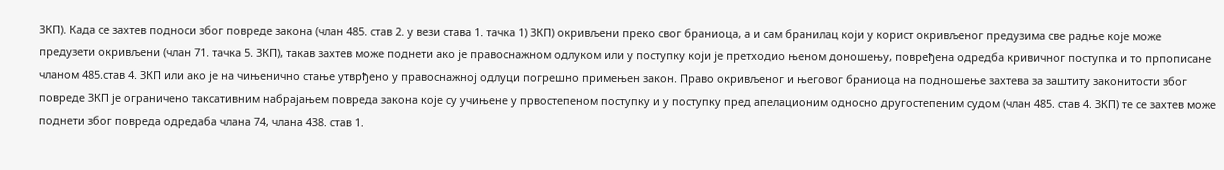ЗКП). Када се захтев подноси због повреде закона (члан 485. став 2. у вези става 1. тачка 1) ЗКП) окривљени преко свог браниоца, а и сам бранилац који у корист окривљеног предузима све радње које може предузети окривљени (члан 71. тачка 5. ЗКП), такав захтев може поднети ако је правоснажном одлуком или у поступку који је претходио њеном доношењу, повређена одредба кривичног поступка и то прпописане чланом 485.став 4. ЗКП или ако је на чињенично стање утврђено у правоснажној одлуци погрешно примењен закон. Право окривљеног и његовог браниоца на подношење захтева за заштиту законитости због повреде ЗКП је ограничено таксативним набрајањем повреда закона које су учињене у првостепеном поступку и у поступку пред апелационим односно другостепеним судом (члан 485. став 4. ЗКП) те се захтев може поднети због повреда одредаба члана 74, члана 438. став 1.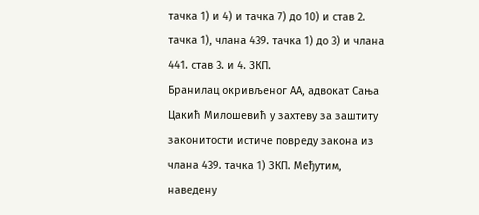тачка 1) и 4) и тачка 7) до 10) и став 2. тачка 1), члана 439. тачка 1) до 3) и члана 441. став 3. и 4. ЗКП.
Бранилац окривљеног АА, адвокат Сања Цакић Милошевић у захтеву за заштиту законитости истиче повреду закона из члана 439. тачка 1) ЗКП. Међутим, наведену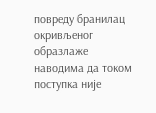повреду бранилац окривљеног образлаже наводима да током поступка није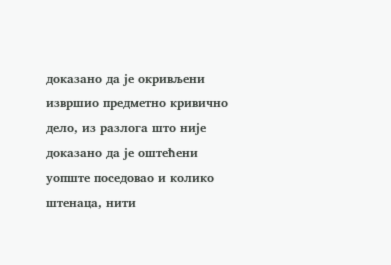доказано да је окривљени извршио предметно кривично дело, из разлога што није доказано да је оштећени уопште поседовао и колико штенаца, нити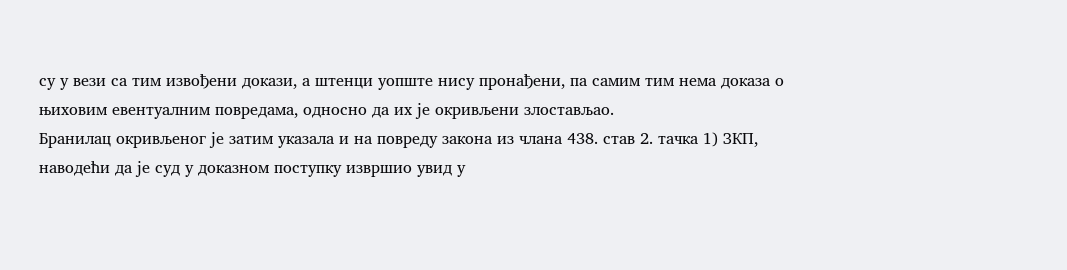су у вези са тим извођени докази, а штенци уопште нису пронађени, па самим тим нема доказа о њиховим евентуалним повредама, односно да их је окривљени злостављао.
Бранилац окривљеног је затим указала и на повреду закона из члана 438. став 2. тачка 1) ЗКП, наводећи да је суд у доказном поступку извршио увид у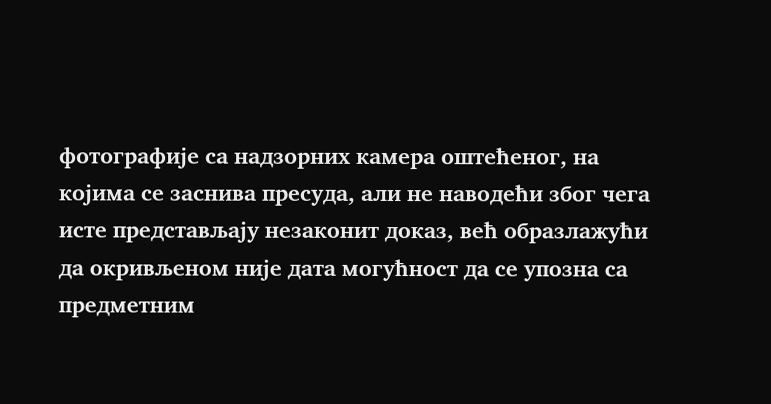фотографије са надзорних камера оштећеног, на којима се заснива пресуда, али не наводећи због чега исте представљају незаконит доказ, већ образлажући да окривљеном није дата могућност да се упозна са предметним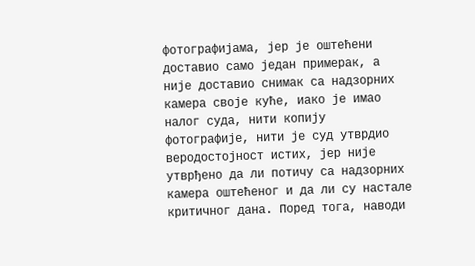фотографијама, јер је оштећени доставио само један примерак, а није доставио снимак са надзорних камера своје куће, иако је имао налог суда, нити копију фотографије, нити је суд утврдио веродостојност истих, јер није утврђено да ли потичу са надзорних камера оштећеног и да ли су настале критичног дана. Поред тога, наводи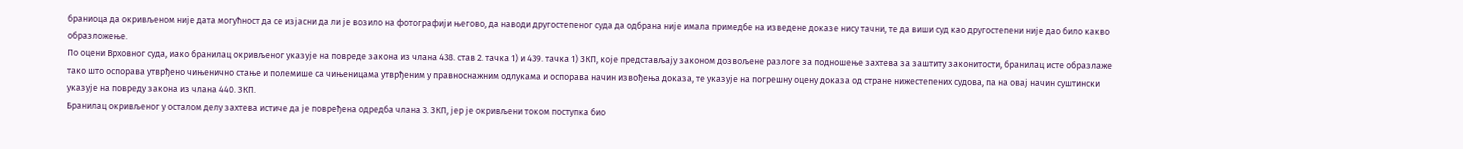браниоца да окривљеном није дата могућност да се изјасни да ли је возило на фотографији његово, да наводи другостепеног суда да одбрана није имала примедбе на изведене доказе нису тачни, те да виши суд као другостепени није дао било какво образложење.
По оцени Врховног суда, иако бранилац окривљеног указује на повреде закона из члана 438. став 2. тачка 1) и 439. тачка 1) ЗКП, које представљају законом дозвољене разлоге за подношење захтева за заштиту законитости, бранилац исте образлаже тако што оспорава утврђено чињенично стање и полемише са чињеницама утврђеним у правноснажним одлукама и оспорава начин извођења доказа, те указује на погрешну оцену доказа од стране нижестепених судова, па на овај начин суштински указује на повреду закона из члана 440. ЗКП.
Бранилац окривљеног у осталом делу захтева истиче да је повређена одредба члана 3. ЗКП, јер је окривљени током поступка био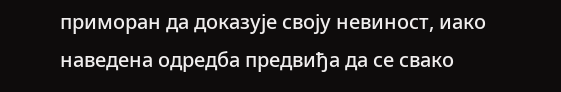приморан да доказује своју невиност, иако наведена одредба предвиђа да се свако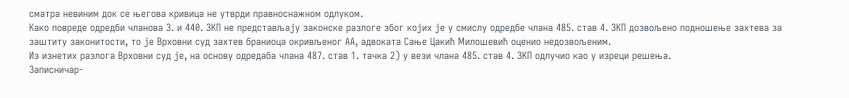сматра невиним док се његова кривица не утврди правноснажном одлуком.
Како повреде одредби чланова 3. и 440. ЗКП не представљају законске разлоге због којих је у смислу одредбе члана 485. став 4. ЗКП дозвољено подношење захтева за заштиту законитости, то је Врховни суд захтев браниоца окривљеног АА, адвоката Сање Цакић Милошевић оценио недозвољеним.
Из изнетих разлога Врховни суд је, на основу одредаба члана 487. став 1. тачка 2) у вези члана 485. став 4. ЗКП одлучио као у изреци решења.
Записничар-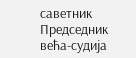саветник Председник већа-судија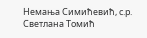Немања Симићевић, с.р. Светлана Томић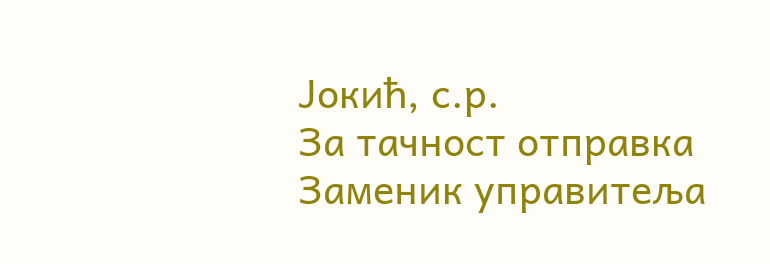Јокић, с.р.
За тачност отправка
Заменик управитеља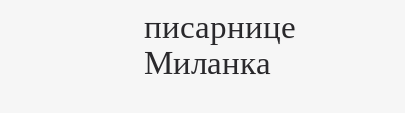писарнице
Миланка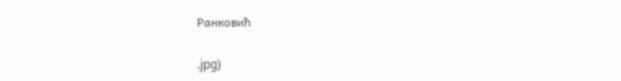Ранковић

.jpg)